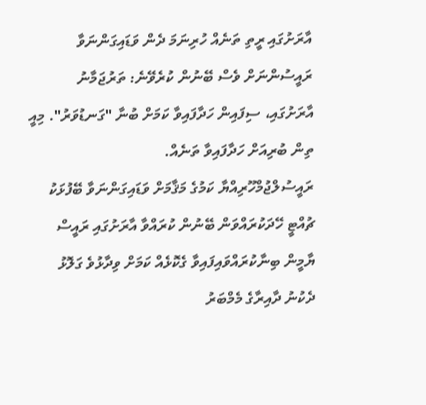އާރަށުގައި ރީތި ތަނެއް ހުރިނަމަ ދެން ވަޑައިގަންނަވާ ރައީސުންނަށް ވެސް ބޭނުން ކުރެވޭނެ: ތަރުޖަމާނު
އާރަށުގައި، ސިފައިން ހަދާފައިވާ ކަމަށް ބުނާ "ގަނޑުވަރު". މިއީ ތިން ބުރިއަށް ހަދާފައިވާ ތަނެއް.
ރައީސުލްޖުމްހޫރިއްޔާ ކަމުގެ މަޤާމަށް ވަޑައިގަންނަވާ ބޭފުޅަކު ޗުއްޓީ ހޭދަކުރައްވަން ބޭނުން ކުރައްވާ އާރަށުގައި ރައީސް ޔާމީން ބިނާކުރައްވައިފައިވާ ގެކޮޅެއް ކަމަށް ވިދާޅުވެ ގަލޮޅު ދެކުނު ދާއިރާގެ މެމްބަރު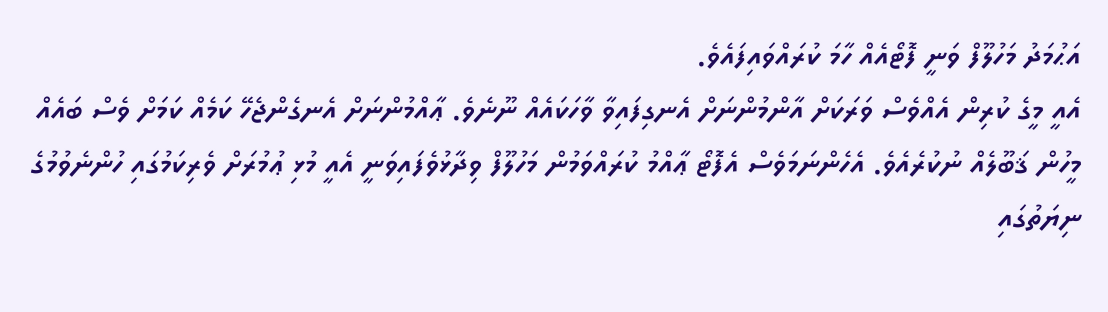އަޙުމަދު މަހުލޫފް ވަނީ ފޮޓޯއެއް ހާމަ ކުރައްވައިފައެވެ.
އެއީ މީގެ ކުރިން އެއްވެސް ވަރަކަށް އާންމުންނަށް އެނގިފައިވާ ވާހަކައެއް ނޫނެވެ. ޢާއްމުންނަށް އެނގެންޖެހޭ ކަމެއް ކަމަށް ވެސް ބައެއް މީހުން ޤަބޫލެއް ނުކުރެއެވެ. އެހެންނަމަވެސް އެފޮޓޯ ޢާއްމު ކުރައްވަމުން މަހުލޫފް ވިދާޅުވެފައިވަނީ އެއީ މުޅި ޢުމުރަށް ވެރިކަމުގައި ހުންނެވުމުގެ ނިޔަތުގައި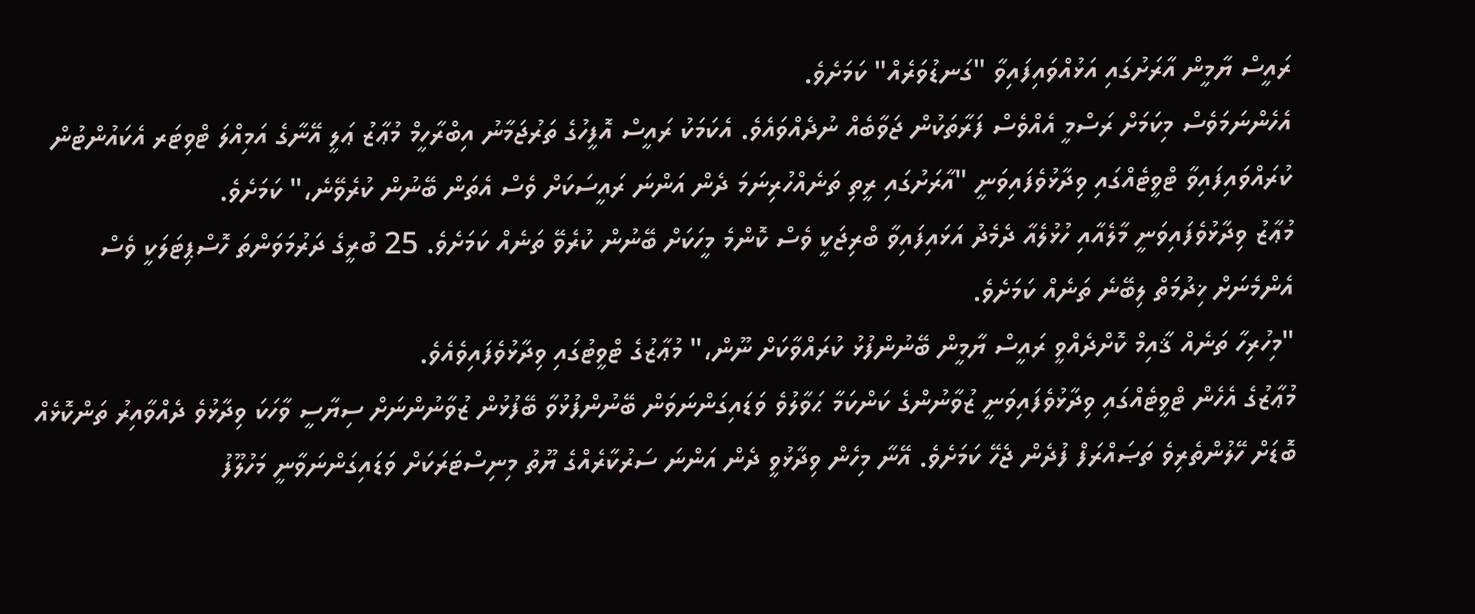ރައީސް ޔާމީން އާރަށުގައި އަޅުއްވައިފައިވާ "ގަނޑުވަރެއް" ކަމަށެވެ.
އެހެންނަމަވެސް މިކަމަށް ރަސްމީ އެއްވެސް ފަރާތަކުން ޖަވާބެއް ނުދެއްވައެވެ. އެކަމަކު ރައީސް އޮފީހުގެ ތަރުޖަމާނު އިބްރާހީމް މުޢާޒު ޢަލީ އޭނާގެ އަމިއްލަ ޓްވިޓަރ އެކައުންޓުން ކުރައްވައިފައިވާ ޓްވީޓެއްގައި ވިދާޅުވެފައިވަނީ "އާރަށުގައި ރީތި ތަނެއްހުރިނަމަ ދެން އަންނަ ރައީސަކަށް ވެސް އެތަން ބޭނުން ކުރެވޭނެ،" ކަމަށެވެ.
މުޢާޒު ވިދާޅުވެފައިވަނީ މާލެއާއި ހުޅުލެއާ ދެމެދު އަޅައިފައިވާ ބްރިޖަކީ ވެސް ކޮންމެ މީހަކަށް ބޭނުން ކުރެވޭ ތަނެއް ކަމަށެވެ. 25 ބުރީގެ ދަރުމަވަންތަ ހޮސްޕިޓަލަކީ ވެސް އެންމެނަށް ޚިދުމަތް ލިބޭނެ ތަނެއް ކަމަށެވެ.
"މިހުރިހާ ތަނެއް ޤާއިމް ކޮށްދެއްވީ ރައީސް ޔާމީން ބޭނުންފުޅު ކުރައްވާކަށް ނޫން،" މުޢާޒުގެ ޓްވީޓުގައި ވިދާޅުވެފައިވެއެވެ.
މުޢާޒުގެ އެހެން ޓްވީޓެއްގައި ވިދާޅުވެފައިވަނީ ޒުވާނުންގެ ކަންކަމާ ޙަވާލުވެ ވަޑައިގަންނަވަން ބޭނުންފުޅުވާ ބޭފުޅުން ޒުވާނުންނަށް ސިޔާސީ ވާހަކަ ވިދާޅުވެ ދެއްވާއިރު ތަންކޮޅެއް ބޮޑަށް ހޭލުންތެރިވެ ތަޞައްރަފް ފުދެން ޖެހޭ ކަމަށެވެ. އޭނާ މިހެން ވިދާޅުވީ ދެން އަންނަ ސަރުކާރެއްގެ ޔޫތު މިނިސްޓަރަކަށް ވަޑައިގަންނަވާނީ މަހުލޫފު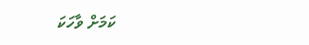ކަމަށް ވާހަކަ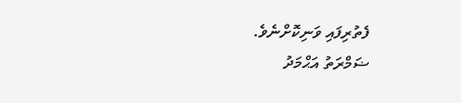ފެތުރިފައި ވަނިކޮށްނެވެ.
ޟަމްރަތު އަޙްމަދު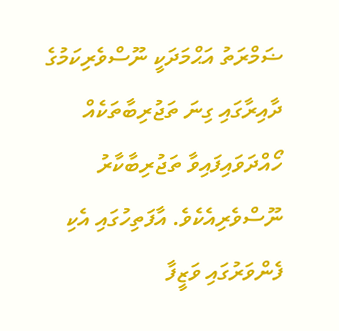ޟަމްރަތު އަޙްމަދަކީ ނޫސްވެރިކަމުގެ ދާއިރާގައި ގިނަ ތަޖުރިބާތަކެއް ހޯއްދަވައިފައިވާ ތަޖުރިބާކާރު ނޫސްވެރިއެކެވެ. އާފަތިހުގައި އެކި ފެންވަރުގައި ވަޒީފާ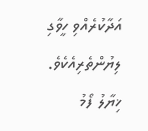އަދާކުރެއްވި ހީވާގި ލިޔުންތެރިއެކެވެ.
ޚިޔާލު ފޯމު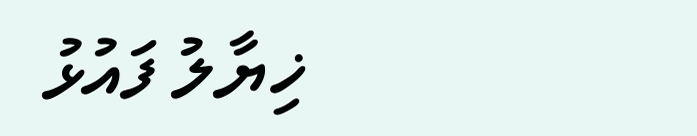ޚިޔާލު ފައުޅު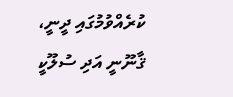ކުރެއްވުމުގައި ދީނީ، ޤާނޫނީ އަދި ސުލޫކީ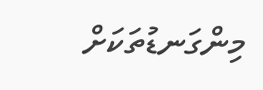މިންގަނޑުތަކަށް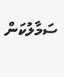ސަމާލުކަން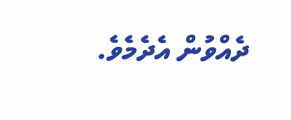ދެއްވުން އެދެމެވެ.